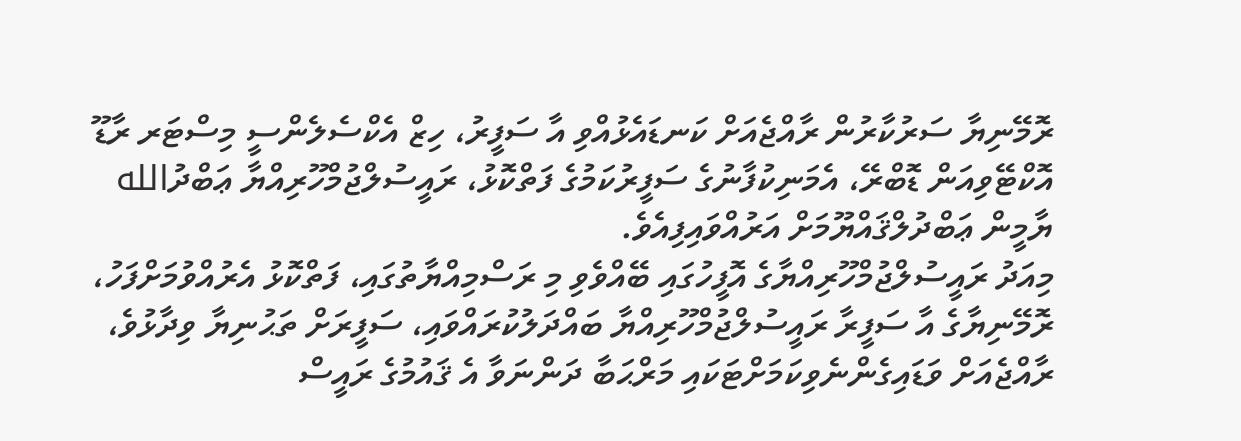ރޮމޭނިޔާ ސަރުކާރުން ރާއްޖެއަށް ކަނޑައެޅުއްވި އާ ސަފީރު، ހިޒް އެކްސެލެންސީ މިސްޓަރ ރާޑޫ އޮކްޓޭވިއަން ޑޮބްރޭ، އެމަނިކުފާނުގެ ސަފީރުކަމުގެ ފަތްކޮޅު، ރައީސުލްޖުމްހޫރިއްޔާ ޢަބްދުالله ޔާމީން ޢަބްދުލްޤައްޔޫމަށް އަރުއްވައިފިއެވެ.
މިއަދު ރައީސުލްޖުމްހޫރިއްޔާގެ އޮފީހުގައި ބޭއްވެވި މި ރަސްމިއްޔާތުގައި، ފަތްކޮޅު އެރުއްވުމަށްފަހު، ރޮމޭނިޔާގެ އާ ސަފީރާ ރައީސުލްޖުމްހޫރިއްޔާ ބައްދަލުކުރައްވައި، ސަފީރަށް ތަޙުނިޔާ ވިދާޅުވެ، ރާއްޖެއަށް ވަޑައިގެންނެވިކަމަށްޓަކައި މަރްޙަބާ ދަންނަވާ އެ ޤައުމުގެ ރައީސް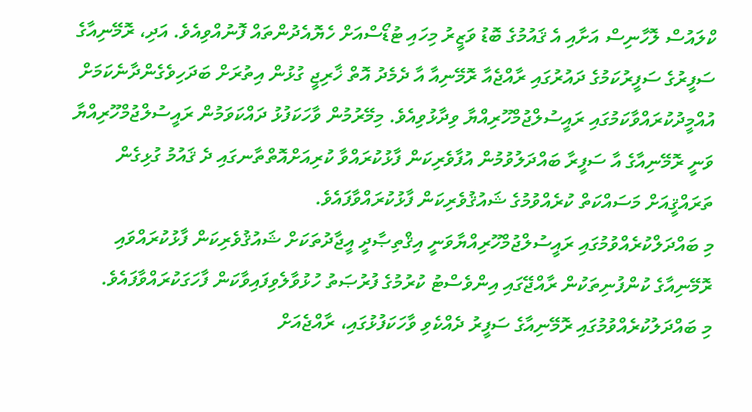ކްލައުސް ލޮހާނިސް އަށާއި އެ ޤައުމުގެ ބޮޑު ވަޒީރު މިހައި ޓުޑޯސްއަށް ހެޔޮއެދުންތައް ފޮނުއްވިއެވެ. އަދި، ރޮމޭނިއާގެ ސަފީރުގެ ސަފީރުކަމުގެ ދައުރުގައި ރާއްޖެއާ ރޮމޭނިއާ އާ ދެމެދު އޮތް ޚާރިޖީ ގުޅުން އިތުރަށް ބަދަހިވެގެންދާނެކަމަށް އުއްމީދުކުރައްވާކަމުގައި ރައީސުލްޖުމްހޫރިއްޔާ ވިދާޅުވިއެވެ. މިމޭރުމުން ވާހަކަފުޅު ދައްކަވަމުން ރައީސުލްޖުމްހޫރިއްޔާ ވަނީ ރޮމޭނިއާގެ އާ ސަފީރާ ބައްދަލުވުމުން އުފާވެރިކަން ފާޅުކުރައްވާ ކުރިއަށްއޮތްތާނގައި ދެ ޤައުމު ގުޅިގެން ތަރައްޤީއަށް މަސައްކަތް ކުރެއްވުމުގެ ޝައުޤުވެރިކަން ފާޅުކުރައްވާފައެވެ.
މި ބައްދަލްކުރެއްވުމުގައި ރައީސުލްޖުމްހޫރިއްޔާވަނީ އިޤްތިޞާދީ އީޖާދުތަކަށް ޝައުޤުވެރިކަން ފާޅުކުރައްވައި ރޮމޭނިއާގެ ކުންފުނިތަކުން ރާއްޖޭގައި އިންވެސްޓު ކުރުމުގެ ފުރުޞަތު ހުޅުވާލެވިފައިވާކަން ފާހަގަކުރައްވާފައެވެ.
މި ބައްދަލުކުރެއްވުމުގައި ރޮމޭނިއާގެ ސަފީރު ދެއްކެވި ވާހަކަފުޅުގައި، ރާއްޖެއަށް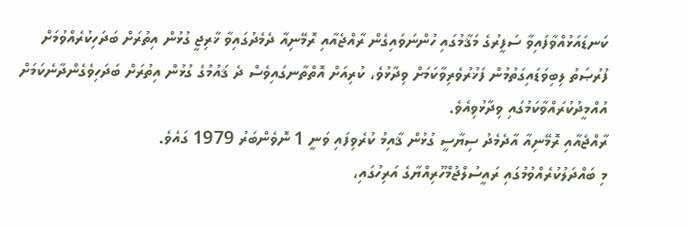ކަނޑައަޅުއްވާފައިވާ ސަފީރުގެ މަޤާމުގައި ހުންނަވައިގެން ރާއްޖެއާއި ރޮމޭނިއާ ދެމެދުގައިވާ ޚާރިޖީ ގުޅުން އިތުރަށް ބަދަހިކުރެއްވުމަށް ފުރުޞަތު ލިބިވަޑައިގަތުމުން ފަޚުރުވެރިވާކަމަށް ވިދާޅުވެ، ކުރިއަށް އޮތްތާނގައިވެސް ދެ ޤައުމުގެ ގުޅުން އިތުރަށް ބަދަހިވެގެންދާނެކަމަށް އުއްމީދުކުރައްވާކަމުގައި ވިދާޅުވިއެވެ.
ރާއްޖެއާއި ރޮމޭނިއާ އާދެމެދު ސިޔާސީ ގުޅުން ޤާއިމު ކުރެވިފައި ވަނީ 1 ނޮވެންބަރު 1979 ގައެވެ.
މި ބައްދަލުކުރެއްވުމުގައި ރައީސުލްޖުމްހޫރިއްޔާގެ އަރިހުގައި،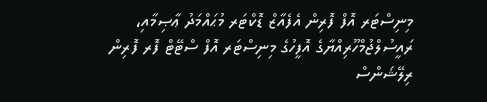މިނިސްޓަރ އޮފް ފޮރިން އެފެއާޒް ޑޮކްޓަރ މުޙައްމަދު ޢާޞިމާއި، ރައީސުލްޖުމްހޫރިއްޔާގެ އޮފީހުގެ މިނިސްޓަރ އޮފް ސްޓޭޓް ފޮރ ފޮރިން ރިލޭޝަންސް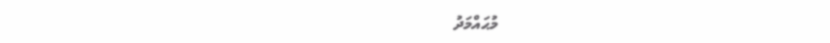މުޙައްމަދު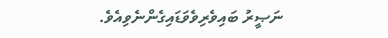ނަޞީރު ބައިވެރިވެވަޑައިގެންނެވިއެވެ.